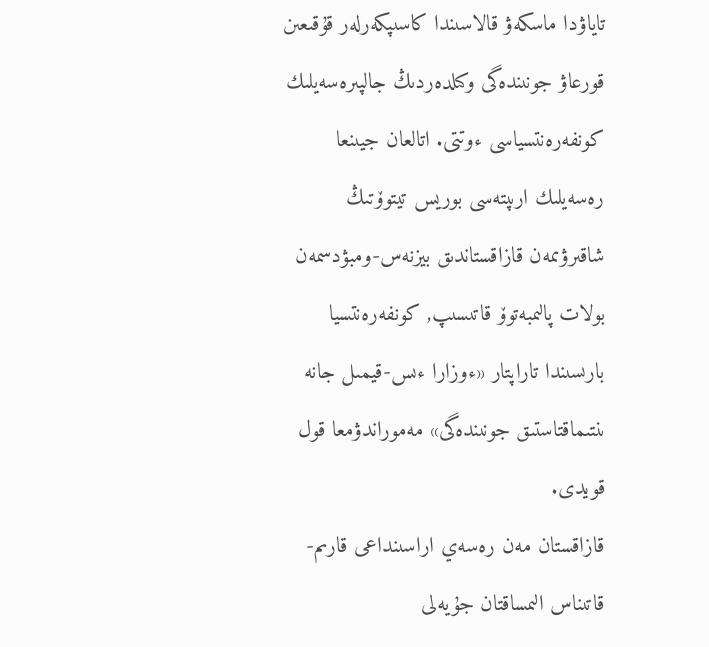تاياۋدا ماسكەۋ قالاسىندا كاسىپكەرلەر قۇقىعىن قورعاۋ جونىندەگى وكىلدەردىڭ جالپىرەسەيلىك كونفەرەنتسياسى ءوتتى. اتالعان جيىنعا رەسەيلىك ارىپتەسى بوريس تيتوۆتىڭ شاقىرۋىمەن قازاقستاندىق بيزنەس-ومبۋدسمەن بولات پالىمبەتوۆ قاتىسىپ, كونفەرەنتسيا بارىسىندا تاراپتار «ءوزارا ءىس-قيمىل جانە ىنتىماقتاستىق جونىندەگى» مەموراندۋمعا قول قويدى.
قازاقستان مەن رەسەي اراسىنداعى قارىم-قاتىناس الىمساقتان جۇيەلى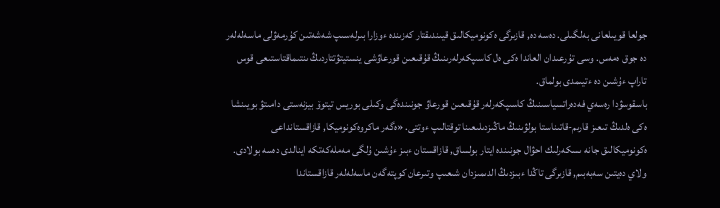جولعا قويىلعانى بەلگىلى. دەسە دە, قازىرگى ەكونوميكالىق قيىندىقتار كەزىندە ءوزارا بىرلەسىپ شەشەتىن كۇرمەۋلى ماسەلەلەر دە جوق ەمەس. وسى تۇرعىدان العاندا ەكى ەل كاسىپكەرلەرىنىڭ قۇقىعىن قورعاۋشى ينستيتۋتتاردىڭ ىنتىماقتاستىعى قوس تاراپ ءۇشىن دە ءتيىمدى بولماق.
باسقوسۋدا رەسەي فەدەراتسياسىنىڭ كاسىپكەرلەر قۇقىعىن قورعاۋ جونىندەگى وكىلى بوريس تيتوۆ بيزنەستى دامىتۋ بويىنشا ەكى ەلدىڭ تىعىز قارىم-قاتىناستا بولۋىنىڭ ماڭىزدىلىعىنا توقتالىپ ءوتتى. «ەگەر ماكروەكونوميكا, قازاقستانداعى ەكونوميكالىق جانە ىسكەرلىك احۋال جونىندە ايتار بولساق, قازاقستان ءبىز ءۇشىن ۇلگى مەملەكەتكە اينالدى دەسە بولادى. ولاي دەيتىن سەبەبىم, قازىرگى تاڭدا ءبىزدىڭ الدىمىزدان شىعىپ وتىرعان كوپتەگەن ماسەلەلەر قازاقستاندا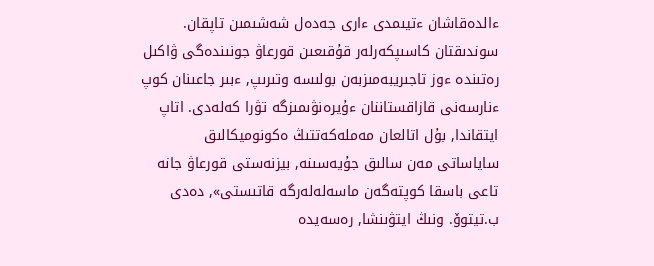ءالدەقاشان ءتيىمدى ءارى جەدەل شەشىمىن تاپقان. سوندىقتان كاسىپكەرلەر قۇقىعىن قورعاۋ جونىندەگى ۋاكىل رەتىندە ءوز تاجىريبەمىزبەن بولىسە وتىرىپ, ءبىر جاعىنان كوپ ءنارسەنى قازاقستاننان ءۇيرەنۋىمىزگە تۋرا كەلەدى. اتاپ ايتقاندا, بۇل اتالعان مەملەكەتتىڭ ەكونوميكالىق ساياساتى مەن سالىق جۇيەسىنە, بيزنەستى قورعاۋ جانە تاعى باسقا كوپتەگەن ماسەلەلەرگە قاتىستى», دەدى ب.تيتوۆ. ونىڭ ايتۋىنشا, رەسەيدە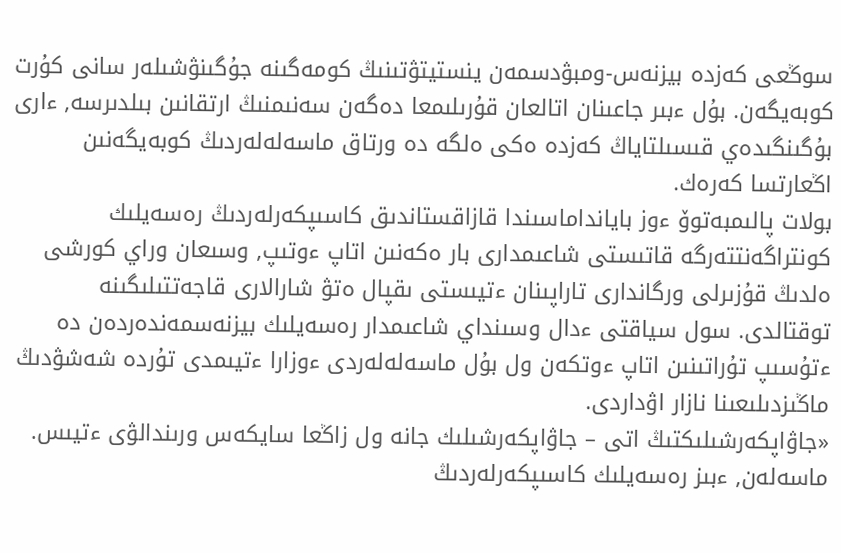سوڭعى كەزدە بيزنەس-ومبۋدسمەن ينستيتۋتىنىڭ كومەگىنە جۇگىنۋشىلەر سانى كۇرت كوبەيگەن. بۇل ءبىر جاعىنان اتالعان قۇرىلىمعا دەگەن سەنىمنىڭ ارتقانىن بىلدىرسە, ءارى بۇگىنگىدەي قىسىلتاياڭ كەزدە ەكى ەلگە دە ورتاق ماسەلەلەردىڭ كوبەيگەنىن اڭعارتسا كەرەك.
بولات پالىمبەتوۆ ءوز بايانداماسىندا قازاقستاندىق كاسىپكەرلەردىڭ رەسەيلىك كونتراگەنتتەرگە قاتىستى شاعىمدارى بار ەكەنىن اتاپ ءوتىپ, وسىعان وراي كورشى ەلدىڭ قۇزىرلى ورگاندارى تاراپىنان ءتيىستى ىقپال ەتۋ شارالارى قاجەتتىلىگىنە توقتالدى. سول سياقتى ءدال وسىنداي شاعىمدار رەسەيلىك بيزنەسمەندەردەن دە ءتۇسىپ تۇراتىنىن اتاپ ءوتكەن ول بۇل ماسەلەلەردى ءوزارا ءتيىمدى تۇردە شەشۋدىڭ ماڭىزدىلىعىنا نازار اۋداردى.
«جاۋاپكەرشىلىكتىڭ اتى – جاۋاپكەرشىلىك جانە ول زاڭعا سايكەس ورىندالۋى ءتيىس. ماسەلەن, ءبىز رەسەيلىك كاسىپكەرلەردىڭ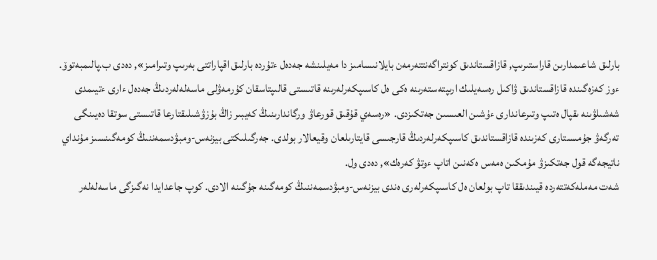بارلىق شاعىمدارىن قاراستىرىپ, قازاقستاندىق كونتراگەنتتەرمەن بايلانىسامىز دا مەيلىنشە جەدەل ءتۇردە بارلىق اقپاراتتى بەرىپ وتىرامىز», دەدى ب.پالىمبەتوۆ. ءوز كەزەگىندە قازاقستاندىق ۋاكىل رەسەيلىك ارىپتەستەرىنە ەكى ەل كاسىپكەرلەرىنە قاتىستى قالىپتاسقان كۇرمەۋلى ماسەلەلەردىڭ جەدەل ءارى ءتيىمدى شەشىلۋىنە ىقپال ەتىپ وتىرعاندارى ءۇشىن العىسىن جەتكىزدى. «رەسەي قۇقىق قورعاۋ ورگاندارىنىڭ كەيبىر زاڭ بۇزۋشىلىقتارعا قاتىستى سوتقا دەيىنگى تەرگەۋ جۇمىستارى كەزىندە قازاقستاندىق كاسىپكەرلەردىڭ قارجىسى قايتارىلعان وقيعالار بولدى. جەرگىلىكتى بيزنەس-ومبۋدسمەننىڭ كومەگىنسىز مۇنداي ناتيجەگە قول جەتكىزۋ مۇمكىن ەمەس ەكەنىن اتاپ ءوتۋ كەرەك», دەدى ول.
شەت مەملەكەتتەردە قيىندىققا تاپ بولعان ەل كاسىپكەرلەرى ەندى بيزنەس-ومبۋدسمەننىڭ كومەگىنە جۇگىنە الادى. كوپ جاعدايدا نەگىزگى ماسەلەلەر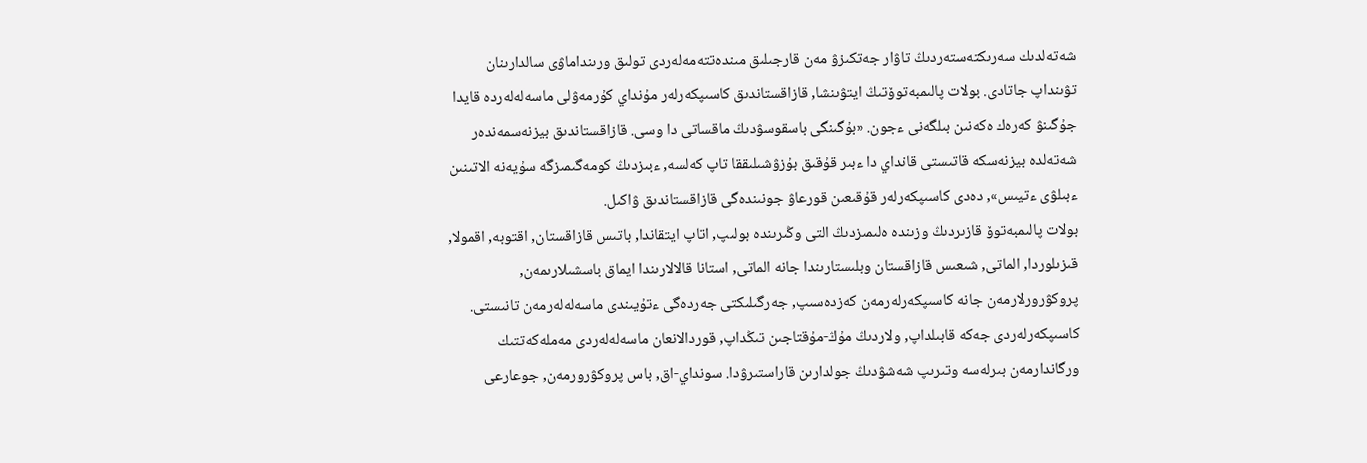شەتەلدىك سەرىكتەستەردىڭ تاۋار جەتكىزۋ مەن قارجىلىق مىندەتتەمەلەردى تولىق ورىنداماۋى سالدارىنان تۋىنداپ جاتادى. بولات پالىمبەتوۆتىڭ ايتۋىنشا, قازاقستاندىق كاسىپكەرلەر مۇنداي كۇرمەۋلى ماسەلەلەردە قايدا جۇگىنۋ كەرەك ەكەنىن بىلگەنى ءجون. «بۇگىنگى باسقوسۋدىڭ ماقساتى دا وسى. قازاقستاندىق بيزنەسمەندەر شەتەلدە بيزنەسكە قاتىستى قانداي دا ءبىر قۇقىق بۇزۋشىلىققا تاپ كەلسە, ءبىزدىڭ كومەگىمىزگە سۇيەنە الاتىنىن ءبىلۋى ءتيىس», دەدى كاسىپكەرلەر قۇقىعىن قورعاۋ جونىندەگى قازاقستاندىق ۋاكىل.
بولات پالىمبەتوۆ قازىردىڭ وزىندە ەلىمىزدىڭ التى وڭىرىندە بولىپ, اتاپ ايتقاندا, باتىس قازاقستان, اقتوبە, اقمولا, قىزىلوردا, الماتى, شىعىس قازاقستان وبلىستارىندا جانە الماتى, استانا قالالارىندا ايماق باسشىلارىمەن, پروكۋرورلارمەن جانە كاسىپكەرلەرمەن كەزدەسىپ, جەرگىلىكتى جەردەگى ءتۇيىندى ماسەلەلەرمەن تانىستى. كاسىپكەرلەردى جەكە قابىلداپ, ولاردىڭ مۇڭ-مۇقتاجىن تىڭداپ, قوردالانعان ماسەلەلەردى مەملەكەتتىك ورگاندارمەن بىرلەسە وتىرىپ شەشۋدىڭ جولدارىن قاراستىرۋدا. سونداي-اق, باس پروكۋرورمەن, جوعارعى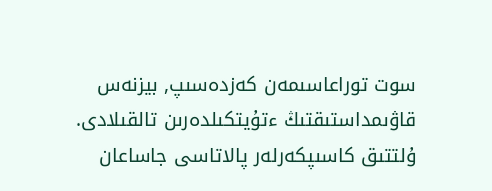سوت توراعاسىمەن كەزدەسىپ, بيزنەس قاۋىمداستىقتىڭ ءتۇيتكىلدەرىن تالقىلادى.
ۇلتتىق كاسىپكەرلەر پالاتاسى جاساعان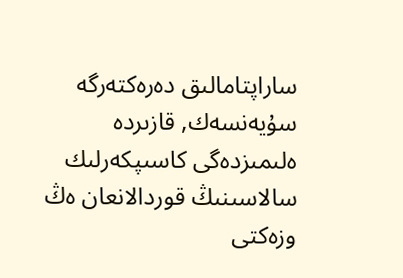ساراپتامالىق دەرەكتەرگە سۇيەنسەك, قازىردە ەلىمىزدەگى كاسىپكەرلىك سالاسىنىڭ قوردالانعان ەڭ وزەكتى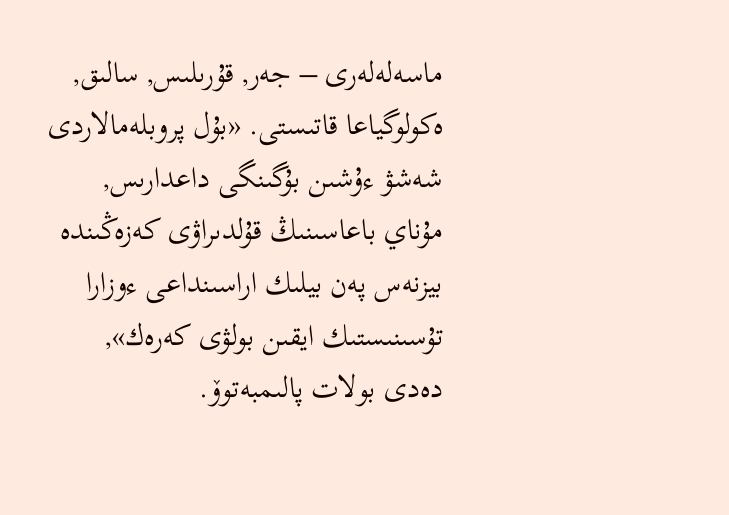ماسەلەلەرى – جەر, قۇرىلىس, سالىق, ەكولوگياعا قاتىستى. «بۇل پروبلەمالاردى شەشۋ ءۇشىن بۇگىنگى داعدارىس, مۇناي باعاسىنىڭ قۇلدىراۋى كەزەڭىندە بيزنەس پەن بيلىك اراسىنداعى ءوزارا تۇسىنىستىك ايقىن بولۋى كەرەك», دەدى بولات پالىمبەتوۆ.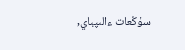سۇڭعات ءالىپباي,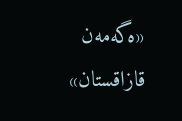«ەگەمەن قازاقستان»